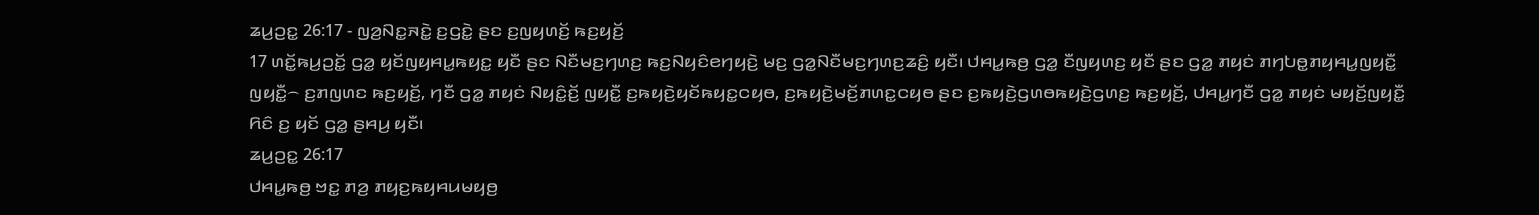ꤘꤣ꤬ꤑꤢ꤭ 26:17 - ꤜꤤ꤬ꤡꤢ꤭ꤏꤢꤧ꤭ ꤢ꤬ꤞꤢꤧ꤭ ꤔꤢ ꤢ꤬ꤜꤟꤛꤢꤩ꤬ ꤒꤢ꤬ꤟꤢꤩ꤬
17 ꤛꤢꤩ꤭ꤒꤣ꤬ꤑꤢꤩ꤭ ꤞꤤ꤭ ꤟꤢꤩꤜꤟꤌꤣ꤭ꤒꤟꤢ꤭ ꤟꤢꤪ ꤔꤢ ꤡꤢꤪꤗꤢ꤬ꤚꤛꤢ꤬ ꤒꤢ꤬ꤡꤟꤢꤨꤕꤚꤟꤢꤧ꤬ ꤗꤢ꤬ ꤞꤤ꤭ꤡꤢꤪꤗꤢ꤬ꤚꤛꤢ꤬ꤘꤢꤨ꤬ ꤟꤢꤪ꤯ ꤓꤌꤣ꤭ꤒꤥ꤬ ꤞꤤ꤭ ꤢꤪꤜꤟꤛꤢ꤬ ꤟꤢꤪ ꤔꤢ ꤞꤤ꤭ ꤊꤟꤢꤦ ꤊꤚꤝꤥ꤭ꤊꤟꤌꤣ꤭ꤜꤟꤢꤪ꤭ ꤜꤟꤢꤪ꤭꤮ ꤢ꤬ꤊꤜꤛꤢ ꤒꤢ꤬ꤟꤢꤩ꤬, ꤚꤢꤪ ꤞꤤ꤭ ꤊꤟꤢꤦ ꤡꤟꤢꤨ꤭ꤢꤩ꤬ ꤜꤟꤢꤪ꤭ ꤢ꤬ꤒꤟꤢꤧ꤬ꤟꤢꤩꤒꤟꤢ꤭ꤍꤟꤥ, ꤢ꤬ꤒꤟꤢꤧ꤬ꤗꤢꤩ꤬ꤊꤛꤢ꤭ꤍꤟꤥ ꤔꤢ ꤢ꤬ꤒꤟꤢꤧ꤬ꤞꤛꤥꤒꤟꤢꤧ꤬ꤞꤛꤢ꤬ ꤒꤢ꤬ꤟꤢꤩ꤬, ꤓꤌꤣ꤭ꤚꤢꤪ ꤞꤤ꤭ ꤊꤟꤢꤦ ꤗꤟꤢꤩ꤬ꤜꤟꤢꤪ꤭ ꤖꤢꤨ ꤢ꤬ ꤟꤢꤩ ꤞꤤ꤭ ꤔꤌꤣ꤬ ꤟꤢꤪ꤯
ꤘꤣ꤬ꤑꤢ꤭ 26:17
ꤓꤌꤣ꤭ꤒꤥ꤬ ꤠꤢ꤭ ꤊꤤ꤬ ꤊꤟꤢ꤬ꤒꤟꤌꤣꤗꤟꤥ꤬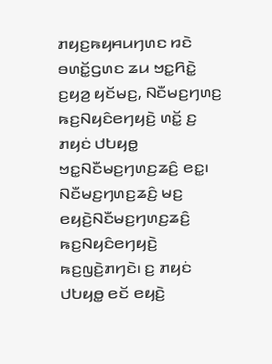ꤊꤟꤢ꤬ꤒꤟꤌꤣꤚꤛꤢ ꤙꤢꤧ ꤋꤛꤢꤩ꤭ꤞꤛꤢ ꤘꤣ ꤠꤢ꤭ꤖꤢꤧ꤭ ꤢ꤬ꤟꤤ꤬ ꤟꤢꤩꤗꤢ꤬, ꤡꤢꤪꤗꤢ꤬ꤚꤛꤢ꤬ ꤒꤢ꤬ꤡꤟꤢꤨꤕꤚꤟꤢꤧ꤬ ꤛꤢꤩ꤭ ꤢ꤬ ꤊꤟꤢꤦ ꤓꤝꤟꤥ꤭ ꤠꤢ꤭ꤡꤢꤪꤗꤢ꤬ꤚꤛꤢ꤬ꤘꤢꤨ꤬ ꤕꤢ꤭꤯
ꤡꤢꤪꤗꤢ꤬ꤚꤛꤢ꤬ꤘꤢꤨ꤬ ꤗꤢ꤬ ꤕꤟꤢꤧ꤬ꤡꤢꤪꤗꤢ꤬ꤚꤛꤢ꤬ꤘꤢꤨ꤬ ꤒꤢ꤬ꤡꤟꤢꤨꤕꤚꤟꤢꤧ꤬ ꤒꤢ꤬ꤜꤢꤧ꤬ꤊꤚꤢꤧ꤯ ꤢ꤬ ꤊꤟꤢꤦ ꤓꤝꤟꤥ꤭ ꤕꤢꤩ ꤕꤟꤢꤧ꤬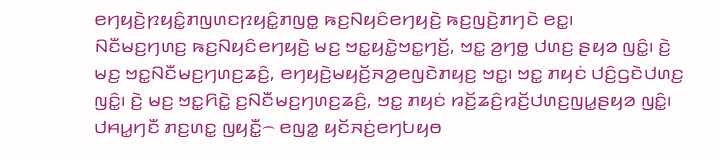ꤕꤚꤟꤢꤧ꤬ꤐꤟꤢꤨ꤭ꤊꤜꤛꤢꤐꤟꤢꤨ꤭ꤊꤜꤥ꤭ ꤒꤢ꤬ꤡꤟꤢꤨꤕꤚꤟꤢꤧ꤬ ꤒꤢ꤬ꤜꤢꤧ꤬ꤊꤚꤢꤧ ꤕꤢ꤭꤯
ꤡꤢꤪꤗꤢ꤬ꤚꤛꤢ꤬ ꤒꤢ꤬ꤡꤟꤢꤨꤕꤚꤟꤢꤧ꤬ ꤗꤢ꤬ ꤠꤢ꤭ꤟꤢꤧ꤭ꤠꤢ꤭ꤚꤢꤩ꤬, ꤠꤢ꤭ ꤤ꤬ꤚꤥ꤭ ꤓꤛꤢ꤬ ꤔꤟꤤ ꤜꤢꤨ꤭꤯ ꤢꤧ꤬ ꤗꤢ꤬ ꤠꤢ꤭ꤡꤢꤪꤗꤢ꤬ꤚꤛꤢ꤬ꤘꤢꤨ꤬, ꤕꤚꤟꤢꤧ꤬ꤗꤟꤢꤩ꤬ꤏꤤ꤬ꤕꤜꤢꤧꤊꤟꤢ꤬ ꤠꤢ꤭꤯ ꤠꤢ꤭ ꤊꤟꤢꤦ ꤓꤢꤨ꤬ꤞꤢꤧꤓꤛꤢ꤬ ꤜꤢꤨ꤭꤯ ꤢꤧ꤬ ꤗꤢ꤬ ꤠꤢ꤭ꤖꤢꤧ꤭ ꤢ꤬ꤡꤢꤪꤗꤢ꤬ꤚꤛꤢ꤬ꤘꤢꤨ꤬, ꤠꤢ꤭ ꤊꤟꤢꤦ ꤙꤢꤩ꤬ꤘꤢꤨ꤬ꤙꤢꤩ꤬ꤓꤛꤢ꤬ꤜꤣ꤭ꤔꤟꤤ ꤜꤢꤨ꤭꤯
ꤓꤌꤣ꤭ꤚꤢꤪ ꤊꤢ꤬ꤛꤢ꤭ ꤜꤟꤢꤪ꤭꤮ ꤕꤜꤤ꤭ ꤟꤢꤩꤏꤢꤦ꤬ꤕꤚꤝꤟꤥ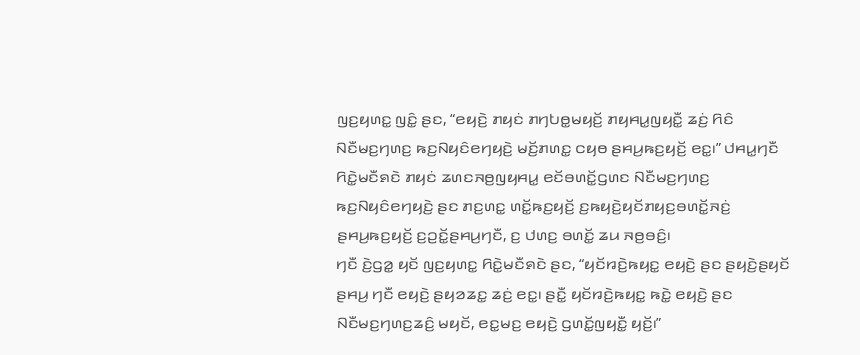ꤜꤢ꤬ꤟꤛꤢ꤭ ꤜꤢꤨ꤭ ꤔꤢ, “ꤕꤟꤢꤧ꤬ ꤊꤟꤢꤦ ꤊꤚꤝꤥ꤭ꤗꤟꤢꤩ꤬ ꤊꤟꤌꤣ꤭ꤜꤟꤢꤪ꤭ ꤘꤢꤦ꤬ ꤖꤢꤨ ꤡꤢꤪꤗꤢ꤬ꤚꤛꤢ꤬ ꤒꤢ꤬ꤡꤟꤢꤨꤕꤚꤟꤢꤧ꤬ ꤗꤢꤩ꤬ꤊꤛꤢ꤭ ꤍꤟꤥ ꤔꤌꤣ꤬ꤒꤢ꤬ꤟꤢꤩ꤬ ꤕꤢ꤭꤯” ꤓꤌꤣ꤭ꤚꤢꤪ ꤖꤢꤧ꤭ꤗꤢꤪꤎꤢꤧ ꤊꤟꤢꤦ ꤘꤛꤢꤏꤥ꤬ꤜꤟꤌꤣ꤭ ꤕꤢꤩꤋꤛꤢꤩ꤭ꤞꤛꤢ ꤡꤢꤪꤗꤢ꤬ꤚꤛꤢ꤬ ꤒꤢ꤬ꤡꤟꤢꤨꤕꤚꤟꤢꤧ꤬ ꤔꤢ ꤊꤢ꤬ꤛꤢ꤭ ꤛꤢꤩ꤭ꤒꤢ꤬ꤟꤢꤩ꤬ ꤢ꤬ꤒꤟꤢꤧ꤬ꤟꤢꤩꤊꤟꤢ꤬ꤋꤛꤢꤩ꤭ꤏꤢꤦ꤬ ꤔꤌꤣ꤬ꤒꤢ꤬ꤟꤢꤩ꤬ ꤢ꤬ꤑꤢꤩ꤭ꤔꤌꤣ꤬ꤚꤢꤪ, ꤢ꤬ ꤓꤛꤢ꤬ ꤋꤛꤢꤩ꤭ ꤘꤣ ꤏꤥ꤬ꤋꤢꤨ꤬꤯
ꤚꤢꤪ ꤢꤧ꤬ꤞꤤ꤭ ꤟꤢꤩ ꤜꤢ꤬ꤟꤛꤢ꤭ ꤖꤢꤧ꤭ꤗꤢꤪꤎꤢꤧ ꤔꤢ, “ꤟꤢꤩꤙꤢꤧ꤬ꤒꤟꤢ꤭ ꤕꤟꤢꤧ꤬ ꤔꤢ ꤔꤟꤢꤧ꤬ꤔꤟꤢꤩ ꤔꤌꤣ꤬ ꤚꤢꤪ ꤕꤟꤢꤧ꤬ ꤔꤟꤤꤘꤢ꤭ ꤘꤢꤦ꤬ ꤕꤢ꤭꤯ ꤔꤢꤪ꤭ ꤟꤢꤩꤙꤢꤧ꤬ꤒꤟꤢ꤭ ꤒꤢꤧ꤭ ꤕꤟꤢꤧ꤬ ꤔꤢ ꤡꤢꤪꤗꤢ꤬ꤚꤛꤢ꤬ꤘꤢꤨ꤬ ꤗꤟꤢꤩ, ꤕꤢ꤭ꤗꤢ꤬ ꤕꤟꤢꤧ꤬ ꤞꤛꤢꤩ꤭ꤜꤟꤢꤪ꤭ ꤟꤢꤩ꤬꤯”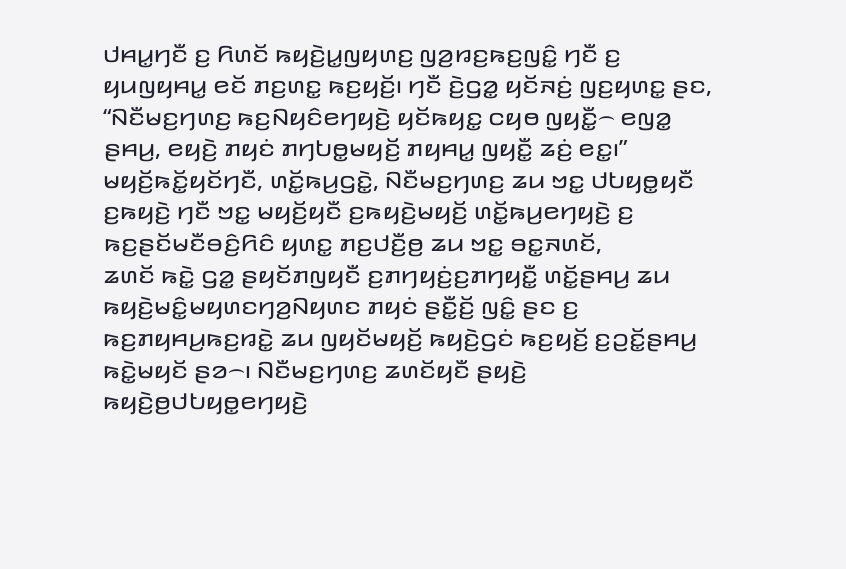ꤓꤌꤣ꤭ꤚꤢꤪ ꤢ꤬ ꤖꤛꤢꤩ ꤒꤟꤢꤧ꤬ꤣ꤭ꤜꤟꤛꤢ꤬ ꤜꤤ꤬ꤙꤢ꤬ꤒꤢ꤬ꤜꤢꤨ꤭ ꤚꤢꤪ ꤢ꤬ ꤟꤣꤜꤟꤌꤣ꤭ ꤕꤢꤩ ꤊꤢ꤬ꤛꤢ꤭ ꤒꤢ꤬ꤟꤢꤩ꤬꤯ ꤚꤢꤪ ꤢꤧ꤬ꤞꤤ꤭ ꤟꤢꤩꤏꤢꤦ꤬ ꤜꤢ꤬ꤟꤛꤢ꤭ ꤔꤢ, “ꤡꤢꤪꤗꤢ꤬ꤚꤛꤢ꤬ ꤒꤢ꤬ꤡꤟꤢꤨꤕꤚꤟꤢꤧ꤬ ꤟꤢꤩꤒꤟꤢ꤭ ꤍꤟꤥ ꤜꤟꤢꤪ꤭꤮ ꤕꤜꤤ꤭ ꤔꤌꤣ꤬, ꤕꤟꤢꤧ꤬ ꤊꤟꤢꤦ ꤊꤚꤝꤥ꤭ꤗꤟꤢꤩ꤬ ꤊꤟꤌꤣ꤭ ꤜꤟꤢꤪ꤭ ꤘꤢꤦ꤬ ꤕꤢ꤭꤯”
ꤗꤟꤢꤩ꤬ꤒꤢꤩ꤭ꤟꤢꤩꤚꤢꤪ, ꤛꤢꤩ꤭ꤒꤣ꤬ꤞꤢꤧ꤭, ꤡꤢꤪꤗꤢ꤬ꤚꤛꤢ꤬ ꤘꤣ ꤠꤢ꤭ ꤓꤝꤟꤥ꤭ꤟꤢꤪ ꤢ꤬ꤒꤟꤢꤧ꤬ ꤚꤢꤪ ꤠꤢ꤭ ꤗꤟꤢꤩ꤬ꤟꤢꤪ ꤢ꤬ꤒꤟꤢꤧ꤬ꤗꤟꤢꤩ꤬ ꤛꤢꤩ꤭ꤒꤣ꤬ꤕꤚꤟꤢꤧ꤬ ꤢ꤬ ꤒꤢ꤬ꤔꤢꤩꤗꤢꤪꤋꤢꤨ꤬ꤖꤢꤨ ꤟꤛꤢ꤭ ꤊꤢ꤬ꤓꤢꤪ꤬ꤥ꤬ ꤘꤣ ꤠꤢ꤭ ꤋꤢ꤭ꤏꤛꤢꤩ,
ꤘꤛꤢꤩ ꤒꤢꤧ꤭ ꤞꤤ꤭ ꤔꤟꤢꤩꤊꤜꤟꤢꤪ ꤢ꤬ꤊꤚꤟꤢꤦ꤬ꤢ꤬ꤊꤚꤟꤢꤪ꤭ ꤛꤢꤩ꤭ꤔꤌꤣ꤬ ꤘꤣ ꤒꤟꤢꤧ꤬ꤗꤢꤨ꤭ꤗꤟꤛꤢꤚꤤ꤬ꤡꤟꤛꤢ ꤊꤟꤢꤦ ꤔꤢꤪ꤭ꤢꤩ꤬ ꤜꤢꤨ꤭ ꤔꤢ ꤢ꤬ ꤒꤢ꤬ꤊꤟꤌꤣ꤬ꤒꤢ꤬ꤙꤢꤧ꤭ ꤘꤣ ꤜꤟꤢꤩꤗꤟꤢꤩ꤬ ꤒꤟꤢꤧ꤬ꤞꤢꤦ ꤒꤢ꤬ꤟꤢꤩ꤬ ꤢ꤬ꤑꤢꤩ꤭ꤔꤌꤣ꤬ ꤒꤢꤧ꤭ꤗꤟꤢꤩ ꤔꤤ꤮꤯ ꤡꤢꤪꤗꤢ꤬ꤚꤛꤢ꤬ ꤘꤛꤢꤩꤟꤢꤪ ꤔꤟꤢꤧ꤬ ꤒꤟꤢꤧ꤬ꤥ꤬ꤓꤝꤟꤥ꤭ꤕꤚꤟꤢꤧ꤬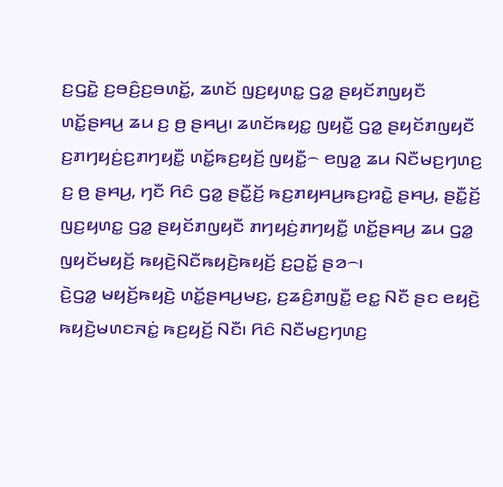ꤢ꤬ꤞꤢꤧ꤭ ꤢ꤬ꤋꤢꤨ꤬ꤢ꤬ꤋꤛꤢꤩ꤭, ꤘꤛꤢꤩ ꤜꤢ꤬ꤟꤛꤢ꤭ ꤞꤤ꤭ ꤔꤟꤢꤩꤊꤜꤟꤢꤪ ꤛꤢꤩ꤭ꤔꤌꤣ꤬ ꤘꤣ ꤢ꤬ ꤥ꤬ ꤔꤌꤣ꤬꤯ ꤘꤛꤢꤩꤒꤟꤢ꤭ ꤜꤟꤢꤪ꤭ ꤞꤤ꤭ ꤔꤟꤢꤩꤊꤜꤟꤢꤪ ꤢ꤬ꤊꤚꤟꤢꤦ꤬ꤢ꤬ꤊꤚꤟꤢꤪ꤭ ꤛꤢꤩ꤭ꤒꤢ꤬ꤟꤢꤩ꤬ ꤜꤟꤢꤪ꤭꤮ ꤕꤜꤤ꤭ ꤘꤣ ꤡꤢꤪꤗꤢ꤬ꤚꤛꤢ꤬ ꤢ꤬ ꤥ꤬ ꤔꤌꤣ꤬, ꤚꤢꤪ ꤖꤢꤨ ꤞꤤ꤭ ꤔꤢꤪ꤭ꤢꤩ꤬ ꤒꤢ꤬ꤊꤟꤌꤣ꤬ꤒꤢ꤬ꤙꤢꤧ꤭ ꤔꤌꤣ꤬, ꤔꤢꤪ꤭ꤢꤩ꤬ ꤜꤢ꤬ꤟꤛꤢ꤭ ꤞꤤ꤭ ꤔꤟꤢꤩꤊꤜꤟꤢꤪ ꤊꤚꤟꤢꤦ꤬ꤊꤚꤟꤢꤪ꤭ ꤛꤢꤩ꤭ꤔꤌꤣ꤬ ꤘꤣ ꤞꤤ꤭ ꤜꤟꤢꤩꤗꤟꤢꤩ꤬ ꤒꤟꤢꤧ꤬ꤡꤢꤪꤒꤟꤢꤧ꤬ꤒꤟꤢꤩ꤬ ꤢ꤬ꤑꤢꤩ꤭ ꤔꤤ꤮꤯
ꤢꤧ꤬ꤞꤤ꤭ ꤗꤟꤢꤩ꤬ꤒꤟꤢꤧ꤬ ꤛꤢꤩ꤭ꤔꤌꤣ꤬ꤗꤢ꤬, ꤢ꤬ꤘꤢꤨ꤬ꤊꤜꤢꤪ꤭ ꤕꤢ꤭ ꤡꤢꤪ ꤔꤢ ꤕꤟꤢꤧ꤬ ꤒꤟꤢꤧ꤬ꤗꤛꤢꤏꤢꤦ꤭ ꤒꤢ꤬ꤟꤢꤩ꤬ ꤡꤢꤪ꤯ ꤖꤢꤨ ꤡꤢꤪꤗꤢ꤬ꤚꤛꤢ꤬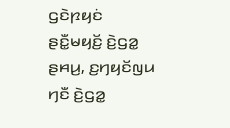ꤞꤢꤧꤐꤟꤢꤦ ꤔꤢꤪ꤭ꤗꤟꤢꤩ꤬ ꤢꤧ꤬ꤞꤤ꤭ ꤔꤌꤣ꤬, ꤢ꤬ꤚꤟꤢꤩꤜꤣ ꤚꤢꤪ ꤢꤧ꤬ꤞꤤ꤭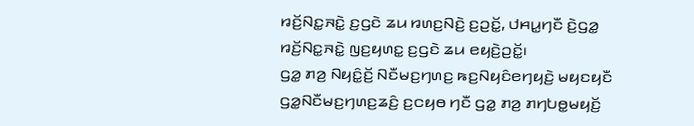ꤙꤢꤩ꤬ꤡꤢ꤭ꤏꤢꤧ꤭ ꤢ꤬ꤞꤢꤧ ꤘꤣ ꤙꤛꤢ꤬ꤡꤢꤧ꤬ ꤢ꤬ꤑꤢꤩ꤭, ꤓꤌꤣ꤭ꤚꤢꤪ ꤢꤧ꤬ꤞꤤ꤭ ꤙꤢꤩ꤬ꤡꤢ꤭ꤏꤢꤧ꤭ ꤜꤢ꤬ꤟꤛꤢ꤭ ꤢ꤬ꤞꤢꤧ ꤘꤣ ꤕꤟꤢꤧ꤬ꤑꤢꤩ꤭꤯
ꤞꤤ꤭ ꤊꤤ꤬ ꤡꤟꤢꤨ꤭ꤢꤩ꤬ ꤡꤢꤪꤗꤢ꤬ꤚꤛꤢ꤬ ꤒꤢ꤬ꤡꤟꤢꤨꤕꤚꤟꤢꤧ꤬ ꤗꤟꤢꤟꤢꤪ ꤞꤤ꤭ꤡꤢꤪꤗꤢ꤬ꤚꤛꤢ꤬ꤘꤢꤨ꤬ ꤢ꤬ꤍꤟꤥ ꤚꤢꤪ ꤞꤤ꤭ ꤊꤤ꤬ ꤊꤚꤝꤥ꤭ꤗꤟꤢꤩ꤬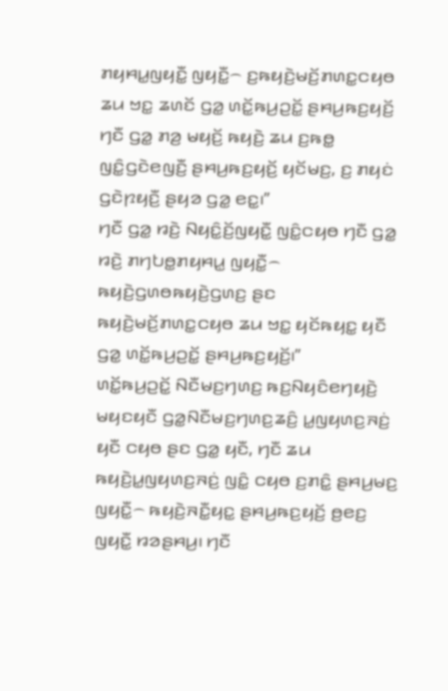ꤊꤟꤌꤣ꤭ꤜꤟꤢꤪ꤭ ꤜꤟꤢꤪ꤭꤮ ꤢ꤬ꤒꤟꤢꤧ꤬ꤗꤢꤩ꤬ꤊꤛꤢ꤭ꤍꤟꤥ ꤘꤣ ꤠꤢ꤭ ꤘꤛꤢꤩ ꤞꤤ꤭ ꤛꤢꤩ꤭ꤒꤣ꤬ꤑꤢꤩ꤭ ꤔꤌꤣ꤬ꤒꤢ꤬ꤟꤢꤩ꤬ ꤚꤢꤪ ꤞꤤ꤭ ꤊꤤ꤬ ꤗꤟꤢꤩ꤬ ꤒꤟꤢꤧ꤬ ꤘꤣ ꤢ꤬ꤒꤥ꤭ ꤜꤢꤨ꤭ꤞꤢꤧꤕꤜꤢꤪ꤬ ꤔꤌꤣ꤬ꤒꤢ꤬ꤟꤢꤩ꤬ ꤟꤢꤩꤗꤢ꤬, ꤢ꤬ ꤊꤟꤢꤦ ꤞꤢꤧꤐꤟꤢꤪ꤬ ꤔꤟꤤ ꤞꤤ꤭ ꤕꤢ꤭꤯”
ꤚꤢꤪ ꤞꤤ꤭ ꤙꤢꤧ꤬ ꤡꤟꤢꤨ꤭ꤢꤩ꤬ꤜꤟꤢꤪ꤭ ꤜꤢꤨ꤭ꤍꤟꤥ ꤚꤢꤪ ꤞꤤ꤭ ꤙꤢꤧ꤬ ꤊꤚꤝꤥ꤭ꤊꤟꤌꤣ꤭ ꤜꤟꤢꤪ꤭꤮ ꤒꤟꤢꤧ꤬ꤞꤛꤥꤒꤟꤢꤧ꤬ꤞꤛꤢ꤬ ꤔꤢ ꤒꤟꤢꤧ꤬ꤗꤢꤩ꤬ꤊꤛꤢ꤭ꤍꤟꤥ ꤘꤣ ꤠꤢ꤭ ꤟꤢꤩꤒꤟꤢ꤭ ꤟꤢꤪ ꤞꤤ꤭ ꤛꤢꤩ꤭ꤒꤣ꤬ꤑꤢꤩ꤭ ꤔꤌꤣ꤬ꤒꤢ꤬ꤟꤢꤩ꤬꤯”
ꤛꤢꤩ꤭ꤒꤣ꤬ꤑꤢꤩ꤭ ꤡꤢꤪꤗꤢ꤬ꤚꤛꤢ꤬ ꤒꤢ꤬ꤡꤟꤢꤨꤕꤚꤟꤢꤧ꤬ ꤗꤟꤢꤟꤢꤪ ꤞꤤ꤭ꤡꤢꤪꤗꤢ꤬ꤚꤛꤢ꤬ꤘꤢꤨ꤬ ꤣ꤭ꤜꤟꤛꤢ꤬ꤏꤢꤦ꤬ ꤟꤢꤪ ꤍꤟꤥ ꤔꤢ ꤞꤤ꤭ ꤟꤢꤪ, ꤚꤢꤪ ꤘꤣ ꤒꤟꤢꤧ꤬ꤣ꤭ꤜꤟꤛꤢ꤬ꤏꤢꤦ꤬ ꤜꤢꤨ꤭ ꤍꤟꤥ ꤢ꤬ꤊꤢꤨ꤭ ꤔꤌꤣ꤬ꤗꤢ꤬ ꤜꤟꤢꤪ꤭꤮ ꤒꤟꤢꤧ꤬ꤏꤢꤪ꤭ꤟꤢ꤭ ꤔꤌꤣ꤬ꤒꤢ꤬ꤟꤢꤩ꤬ ꤥ꤬ꤕꤢ꤬ ꤜꤟꤢꤪ꤭ ꤙꤤꤔꤌꤣ꤬꤯ ꤚꤢꤪ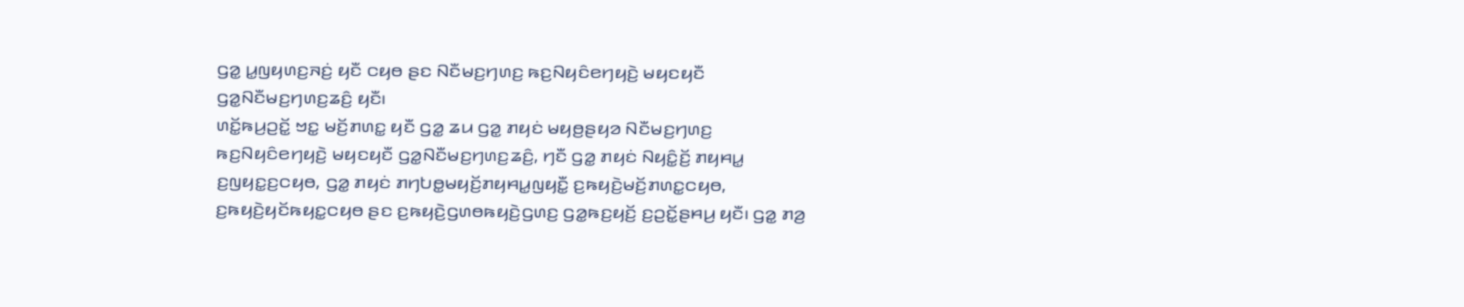ꤞꤤ꤭ ꤣ꤭ꤜꤟꤛꤢ꤬ꤏꤢꤦ꤬ ꤟꤢꤪ ꤍꤟꤥ ꤔꤢ ꤡꤢꤪꤗꤢ꤬ꤚꤛꤢ꤬ ꤒꤢ꤬ꤡꤟꤢꤨꤕꤚꤟꤢꤧ꤬ ꤗꤟꤢꤟꤢꤪ ꤞꤤ꤭ꤡꤢꤪꤗꤢ꤬ꤚꤛꤢ꤬ꤘꤢꤨ꤬ ꤟꤢꤪ꤯
ꤛꤢꤩ꤭ꤒꤣ꤬ꤑꤢꤩ꤭ ꤠꤢ꤭ ꤗꤢꤩ꤬ꤊꤛꤢ꤭ ꤟꤢꤪ ꤞꤤ꤭ ꤘꤣ ꤞꤤ꤭ ꤊꤟꤢꤦ ꤗꤟꤥ꤬ꤔꤟꤤ ꤡꤢꤪꤗꤢ꤬ꤚꤛꤢ꤬ ꤒꤢ꤬ꤡꤟꤢꤨꤕꤚꤟꤢꤧ꤬ ꤗꤟꤢꤟꤢꤪ ꤞꤤ꤭ꤡꤢꤪꤗꤢ꤬ꤚꤛꤢ꤬ꤘꤢꤨ꤬, ꤚꤢꤪ ꤞꤤ꤭ ꤊꤟꤢꤦ ꤡꤟꤢꤨ꤭ꤢꤩ꤬ ꤊꤟꤌꤣ꤭ ꤢ꤬ꤜꤟꤢ꤭ꤢ꤬ꤍꤟꤥ, ꤞꤤ꤭ ꤊꤟꤢꤦ ꤊꤚꤝꤥ꤭ꤗꤟꤢꤩ꤬ꤊꤟꤌꤣ꤭ꤜꤟꤢꤪ꤭ ꤢ꤬ꤒꤟꤢꤧ꤬ꤗꤢꤩ꤬ꤊꤛꤢ꤭ꤍꤟꤥ, ꤢ꤬ꤒꤟꤢꤧ꤬ꤟꤢꤩꤒꤟꤢ꤭ꤍꤟꤥ ꤔꤢ ꤢ꤬ꤒꤟꤢꤧ꤬ꤞꤛꤥꤒꤟꤢꤧ꤬ꤞꤛꤢ꤬ ꤞꤤ꤭ꤒꤢ꤬ꤟꤢꤩ꤬ ꤢ꤬ꤑꤢꤩ꤭ꤔꤌꤣ꤬ ꤟꤢꤪ꤯ ꤞꤤ꤭ ꤊꤤ꤬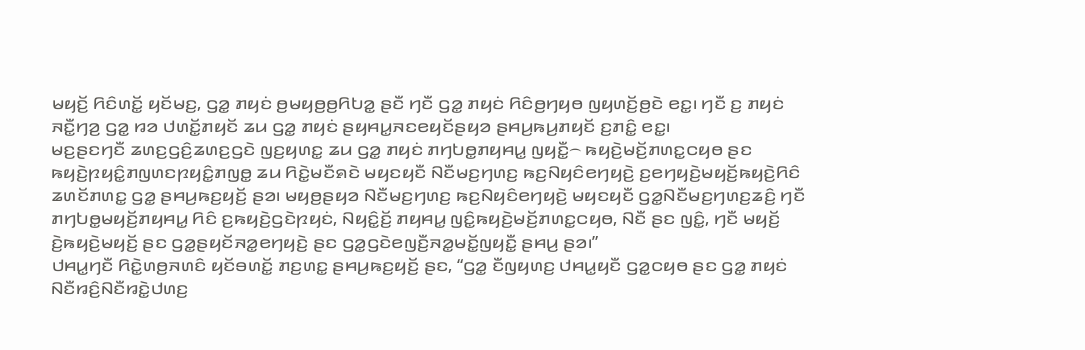ꤗꤟꤢꤩ꤬ ꤖꤢꤨꤛꤢꤩ꤭ ꤟꤢꤩꤗꤢ꤬, ꤞꤤ꤭ ꤊꤟꤢꤦ ꤥ꤬ꤗꤟꤥ꤬ꤥ꤬ꤖꤝꤤ꤭ ꤔꤢꤪ ꤚꤢꤪ ꤞꤤ꤭ ꤊꤟꤢꤦ ꤖꤢꤨꤥ꤬ꤚꤟꤥ ꤜꤟꤛꤢꤩ꤬ꤥ꤬ꤢꤧ ꤕꤢ꤭꤯ ꤚꤢꤪ ꤢ꤬ ꤊꤟꤢꤦ ꤏꤢꤪ꤭ꤚꤤ꤬ ꤞꤤ꤭ ꤙꤤ ꤓꤛꤢꤩ꤭ꤊꤟꤢꤩ ꤘꤣ ꤞꤤ꤭ ꤊꤟꤢꤦ ꤔꤟꤌꤣ꤭ꤏꤢꤕꤟꤢꤩꤔꤟꤤ ꤔꤌꤣ꤬ꤒꤣ꤬ꤊꤟꤢꤩ ꤢ꤬ꤊꤢꤨ꤭ ꤕꤢ꤭꤯
ꤗꤢ꤬ꤔꤢꤚꤢꤪ ꤘꤛꤢ꤬ꤞꤢꤨ꤬ꤘꤛꤢ꤬ꤞꤢꤧ ꤜꤢ꤬ꤟꤛꤢ꤭ ꤘꤣ ꤞꤤ꤭ ꤊꤟꤢꤦ ꤊꤚꤝꤥ꤭ꤊꤟꤌꤣ꤭ ꤜꤟꤢꤪ꤭꤮ ꤒꤟꤢꤧ꤬ꤗꤢꤩ꤬ꤊꤛꤢ꤭ꤍꤟꤥ ꤔꤢ ꤒꤟꤢꤧ꤬ꤐꤟꤢꤨ꤭ꤊꤜꤛꤢꤐꤟꤢꤨ꤭ꤊꤜꤥ꤭ ꤘꤣ ꤖꤢꤧ꤭ꤗꤢꤪꤎꤢꤧ ꤗꤟꤢꤟꤢꤪ ꤡꤢꤪꤗꤢ꤬ꤚꤛꤢ꤬ ꤒꤢ꤬ꤡꤟꤢꤨꤕꤚꤟꤢꤧ꤬ ꤢ꤬ꤕꤚꤟꤢꤧ꤬ꤗꤟꤢꤩ꤬ꤒꤟꤢꤧ꤬ꤖꤢꤨ ꤘꤛꤢꤩꤊꤛꤢ꤭ ꤞꤤ꤭ ꤔꤌꤣ꤬ꤒꤢ꤬ꤟꤢꤩ꤬ ꤔꤤ꤯ ꤗꤟꤥ꤬ꤔꤟꤤ ꤡꤢꤪꤗꤢ꤬ꤚꤛꤢ꤬ ꤒꤢ꤬ꤡꤟꤢꤨꤕꤚꤟꤢꤧ꤬ ꤗꤟꤢꤟꤢꤪ ꤞꤤ꤭ꤡꤢꤪꤗꤢ꤬ꤚꤛꤢ꤬ꤘꤢꤨ꤬ ꤚꤢꤪ ꤊꤚꤝꤥ꤭ꤗꤟꤢꤩ꤬ꤊꤟꤌꤣ꤭ ꤖꤢꤨ ꤢ꤬ꤒꤟꤢꤧ꤬ꤞꤢꤧꤐꤟꤢꤦ, ꤡꤟꤢꤨ꤭ꤢꤩ꤬ ꤊꤟꤌꤣ꤭ ꤜꤢꤨ꤭ꤒꤟꤢꤧ꤬ꤗꤢꤩ꤬ꤊꤛꤢ꤭ꤍꤟꤥ, ꤡꤢꤪ ꤔꤢ ꤜꤢꤨ꤭, ꤚꤢꤪ ꤗꤟꤢꤩ꤬ ꤢꤧ꤬ꤒꤟꤢꤧ꤬ꤗꤟꤢꤩ꤬ ꤔꤢ ꤞꤤ꤭ꤔꤟꤢꤩꤏꤤ꤭ꤕꤚꤟꤢꤧ꤬ ꤔꤢ ꤞꤤ꤭ꤞꤢꤧꤕꤜꤢꤪ꤬ꤏꤤ꤭ꤗꤢꤩ꤭ꤜꤟꤢꤪ꤭ ꤔꤌꤣ꤬ ꤔꤤ꤯”
ꤓꤌꤣ꤭ꤚꤢꤪ ꤖꤢꤧ꤭ꤛꤥ꤬ꤏꤛꤢꤨ ꤟꤢꤩꤋꤛꤢꤩ꤭ ꤊꤢ꤬ꤛꤢ꤭ ꤔꤌꤣ꤬ꤒꤢ꤬ꤟꤢꤩ꤬ ꤔꤢ, “ꤞꤤ꤭ ꤢꤪꤜꤟꤛꤢ꤬ ꤓꤌꤣ꤭ꤟꤢꤪ ꤞꤤ꤭ꤍꤟꤥ ꤔꤢ ꤞꤤ꤭ ꤊꤟꤢꤦ ꤡꤢꤪꤙꤢꤨ꤬ꤡꤢꤪꤙꤢꤧ꤭ꤓꤛꤢ꤬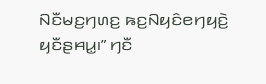ꤡꤢꤪꤗꤢ꤬ꤚꤛꤢ꤬ ꤒꤢ꤬ꤡꤟꤢꤨꤕꤚꤟꤢꤧ꤬ ꤟꤢꤪꤔꤌꤣ꤭꤯” ꤚꤢꤪ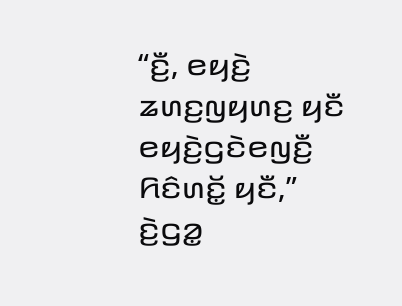“ꤢꤪ꤬, ꤕꤟꤢꤧ꤬ ꤘꤛꤢ꤬ꤜꤟꤛꤢ꤬ ꤟꤢꤪ ꤕꤟꤢꤧ꤬ꤞꤢꤧꤕꤜꤢꤪ꤬ ꤖꤢꤨꤛꤢꤩ꤭ ꤟꤢꤪ,” ꤢꤧ꤬ꤞꤤ꤭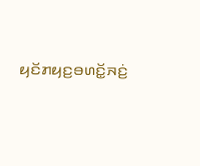ꤟꤢꤩꤊꤟꤢ꤬ꤋꤛꤢꤩ꤭ꤏꤢꤦ꤬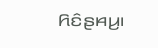ꤖꤢꤨꤔꤌꤣ꤬꤯